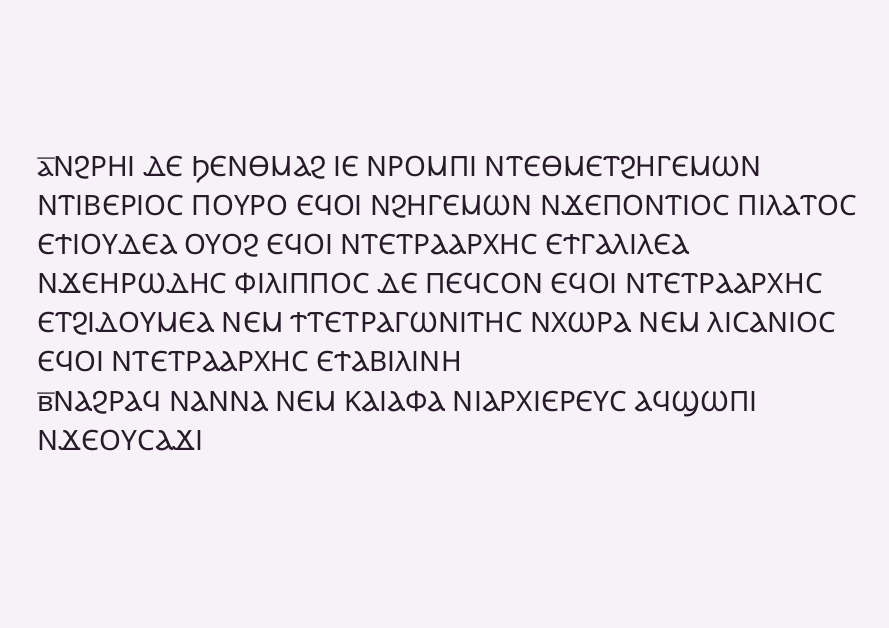ⲁ̅ⲚϨⲢⲎⲒ ⲆⲈ ϦⲈⲚⲐⲘⲀϨ ⲒⲈ ⲚⲢⲞⲘⲠⲒ ⲚⲦⲈⲐⲘⲈⲦϨⲎⲄⲈⲘⲰⲚ ⲚⲦⲒⲂⲈⲢⲒⲞⲤ ⲠⲞⲨⲢⲞ ⲈϤⲞⲒ ⲚϨⲎⲄⲈⲘⲰⲚ ⲚϪⲈⲠⲞⲚⲦⲒⲞⲤ ⲠⲒⲖⲀⲦⲞⲤ ⲈϮⲒⲞⲨⲆⲈⲀ ⲞⲨⲞϨ ⲈϤⲞⲒ ⲚⲦⲈⲦⲢⲀⲀⲢⲬⲎⲤ ⲈϮⲄⲀⲖⲒⲖⲈⲀ ⲚϪⲈⲎⲢⲰⲆⲎⲤ ⲪⲒⲖⲒⲠⲠⲞⲤ ⲆⲈ ⲠⲈϤⲤⲞⲚ ⲈϤⲞⲒ ⲚⲦⲈⲦⲢⲀⲀⲢⲬⲎⲤ ⲈⲦϨⲒⲆⲞⲨⲘⲈⲀ ⲚⲈⲘ ϮⲦⲈⲦⲢⲀⲄⲰⲚⲒⲦⲎⲤ ⲚⲬⲰⲢⲀ ⲚⲈⲘ ⲖⲒⲤⲀⲚⲒⲞⲤ ⲈϤⲞⲒ ⲚⲦⲈⲦⲢⲀⲀⲢⲬⲎⲤ ⲈϮⲀⲂⲒⲖⲒⲚⲎ
ⲃ̅ⲚⲀϨⲢⲀϤ ⲚⲀⲚⲚⲀ ⲚⲈⲘ ⲔⲀⲒⲀⲪⲀ ⲚⲒⲀⲢⲬⲒⲈⲢⲈⲨⲤ ⲀϤϢⲰⲠⲒ ⲚϪⲈⲞⲨⲤⲀϪⲒ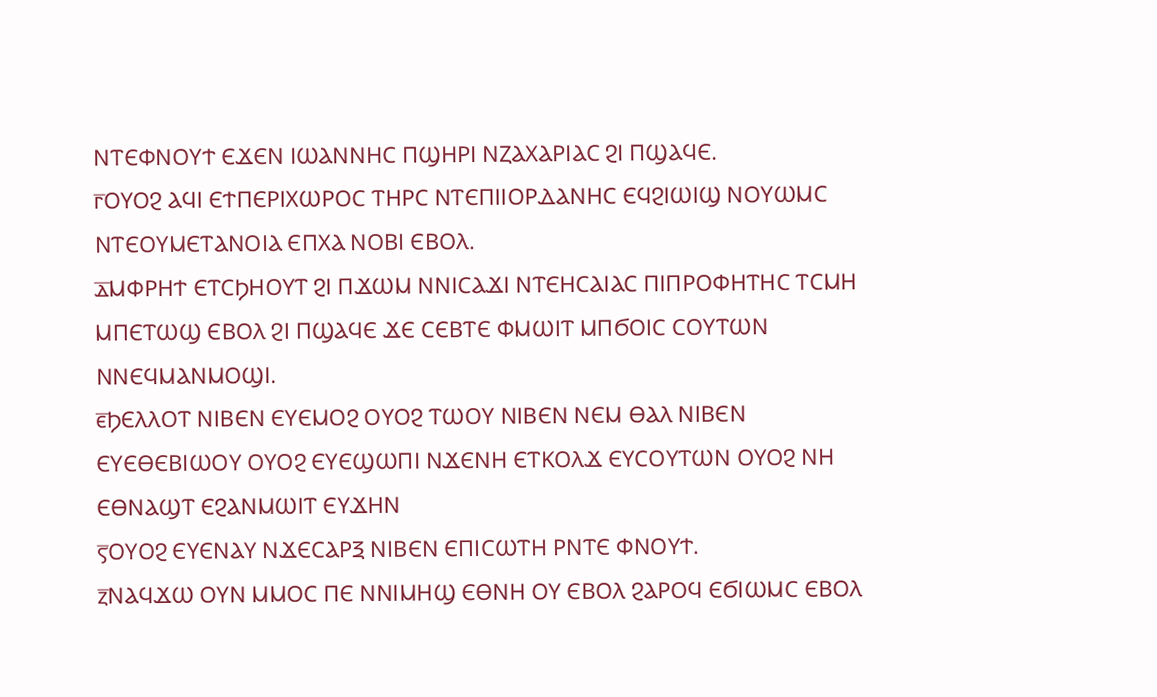ⲚⲦⲈⲪⲚⲞⲨϮ ⲈϪⲈⲚ ⲒⲰⲀⲚⲚⲎⲤ ⲠϢⲎⲢⲒ ⲚⲌⲀⲬⲀⲢⲒⲀⲤ ϨⲒ ⲠϢⲀϤⲈ.
ⲅ̅ⲞⲨⲞϨ ⲀϤⲒ ⲈϮⲠⲈⲢⲒⲬⲰⲢⲞⲤ ⲦⲎⲢⲤ ⲚⲦⲈⲠⲒⲒⲞⲢⲆⲀⲚⲎⲤ ⲈϤϨⲒⲰⲒϢ ⲚⲞⲨⲰⲘⲤ ⲚⲦⲈⲞⲨⲘⲈⲦⲀⲚⲞⲒⲀ ⲈⲠⲬⲀ ⲚⲞⲂⲒ ⲈⲂⲞⲖ.
ⲇ̅ⲘⲪⲢⲎϮ ⲈⲦⲤϦⲎⲞⲨⲦ ϨⲒ ⲠϪⲰⲘ ⲚⲚⲒⲤⲀϪⲒ ⲚⲦⲈⲎⲤⲀⲒⲀⲤ ⲠⲒⲠⲢⲞⲪⲎⲦⲎⲤ ⲦⲤⲘⲎ ⲘⲠⲈⲦⲰϢ ⲈⲂⲞⲖ ϨⲒ ⲠϢⲀϤⲈ ϪⲈ ⲤⲈⲂⲦⲈ ⲪⲘⲰⲒⲦ ⲘⲠϬⲞⲒⲤ ⲤⲞⲨⲦⲰⲚ ⲚⲚⲈϤⲘⲀⲚⲘⲞϢⲒ.
ⲉ̅ϦⲈⲖⲖⲞⲦ ⲚⲒⲂⲈⲚ ⲈⲨⲈⲘⲞϨ ⲞⲨⲞϨ ⲦⲰⲞⲨ ⲚⲒⲂⲈⲚ ⲚⲈⲘ ⲐⲀⲖ ⲚⲒⲂⲈⲚ ⲈⲨⲈⲐⲈⲂⲒⲰⲞⲨ ⲞⲨⲞϨ ⲈⲨⲈϢⲰⲠⲒ ⲚϪⲈⲚⲎ ⲈⲦⲔⲞⲖϪ ⲈⲨⲤⲞⲨⲦⲰⲚ ⲞⲨⲞϨ ⲚⲎ ⲈⲐⲚⲀϢⲦ ⲈϨⲀⲚⲘⲰⲒⲦ ⲈⲨϪⲎⲚ
ⲋ̅ⲞⲨⲞϨ ⲈⲨⲈⲚⲀⲨ ⲚϪⲈⲤⲀⲢⲜ ⲚⲒⲂⲈⲚ ⲈⲠⲒⲤⲰⲦⲎ ⲢⲚⲦⲈ ⲪⲚⲞⲨϮ.
ⲍ̅ⲚⲀϤϪⲰ ⲞⲨⲚ ⲘⲘⲞⲤ ⲠⲈ ⲚⲚⲒⲘⲎϢ ⲈⲐⲚⲎ ⲞⲨ ⲈⲂⲞⲖ ϨⲀⲢⲞϤ ⲈϬⲒⲰⲘⲤ ⲈⲂⲞⲖ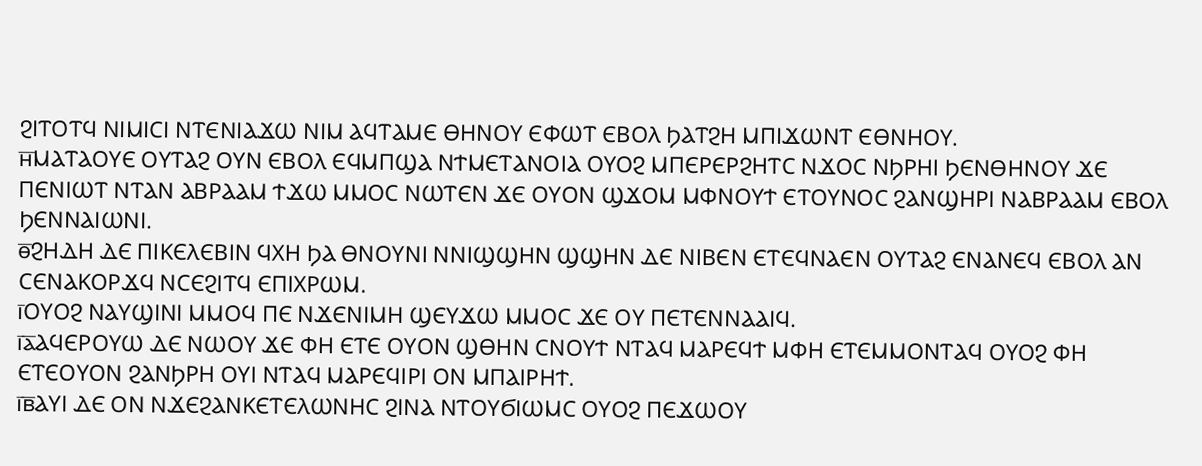ϨⲒⲦⲞⲦϤ ⲚⲒⲘⲒⲤⲒ ⲚⲦⲈⲚⲒⲀϪⲰ ⲚⲒⲘ ⲀϤⲦⲀⲘⲈ ⲐⲎⲚⲞⲨ ⲈⲪⲰⲦ ⲈⲂⲞⲖ ϦⲀⲦϨⲎ ⲘⲠⲒϪⲰⲚⲦ ⲈⲐⲚⲎⲞⲨ.
ⲏ̅ⲘⲀⲦⲀⲞⲨⲈ ⲞⲨⲦⲀϨ ⲞⲨⲚ ⲈⲂⲞⲖ ⲈϤⲘⲠϢⲀ ⲚϮⲘⲈⲦⲀⲚⲞⲒⲀ ⲞⲨⲞϨ ⲘⲠⲈⲢⲈⲢϨⲎⲦⲤ ⲚϪⲞⲤ ⲚϦⲢⲎⲒ ϦⲈⲚⲐⲎⲚⲞⲨ ϪⲈ ⲠⲈⲚⲒⲰⲦ ⲚⲦⲀⲚ ⲀⲂⲢⲀⲀⲘ ϮϪⲰ ⲘⲘⲞⲤ ⲚⲰⲦⲈⲚ ϪⲈ ⲞⲨⲞⲚ ϢϪⲞⲘ ⲘⲪⲚⲞⲨϮ ⲈⲦⲞⲨⲚⲞⲤ ϨⲀⲚϢⲎⲢⲒ ⲚⲀⲂⲢⲀⲀⲘ ⲈⲂⲞⲖ ϦⲈⲚⲚⲀⲒⲰⲚⲒ.
ⲑ̅ϨⲎⲆⲎ ⲆⲈ ⲠⲒⲔⲈⲖⲈⲂⲒⲚ ϤⲬⲎ ϦⲀ ⲐⲚⲞⲨⲚⲒ ⲚⲚⲒϢϢⲎⲚ ϢϢⲎⲚ ⲆⲈ ⲚⲒⲂⲈⲚ ⲈⲦⲈϤⲚⲀⲈⲚ ⲞⲨⲦⲀϨ ⲈⲚⲀⲚⲈϤ ⲈⲂⲞⲖ ⲀⲚ ⲤⲈⲚⲀⲔⲞⲢϪϤ ⲚⲤⲈϨⲒⲦϤ ⲈⲠⲒⲬⲢⲰⲘ.
ⲓ̅ⲞⲨⲞϨ ⲚⲀⲨϢⲒⲚⲒ ⲘⲘⲞϤ ⲠⲈ ⲚϪⲈⲚⲒⲘⲎ ϢⲈⲨϪⲰ ⲘⲘⲞⲤ ϪⲈ ⲞⲨ ⲠⲈⲦⲈⲚⲚⲀⲀⲒϤ.
ⲓ̅ⲁ̅ⲀϤⲈⲢⲞⲨⲰ ⲆⲈ ⲚⲰⲞⲨ ϪⲈ ⲪⲎ ⲈⲦⲈ ⲞⲨⲞⲚ ϢⲐⲎⲚ ⲤⲚⲞⲨϮ ⲚⲦⲀϤ ⲘⲀⲢⲈϤϮ ⲘⲪⲎ ⲈⲦⲈⲘⲘⲞⲚⲦⲀϤ ⲞⲨⲞϨ ⲪⲎ ⲈⲦⲈⲞⲨⲞⲚ ϨⲀⲚϦⲢⲎ ⲞⲨⲒ ⲚⲦⲀϤ ⲘⲀⲢⲈϤⲒⲢⲒ ⲞⲚ ⲘⲠⲀⲒⲢⲎϮ.
ⲓ̅ⲃ̅ⲀⲨⲒ ⲆⲈ ⲞⲚ ⲚϪⲈϨⲀⲚⲔⲈⲦⲈⲖⲰⲚⲎⲤ ϨⲒⲚⲀ ⲚⲦⲞⲨϬⲒⲰⲘⲤ ⲞⲨⲞϨ ⲠⲈϪⲰⲞⲨ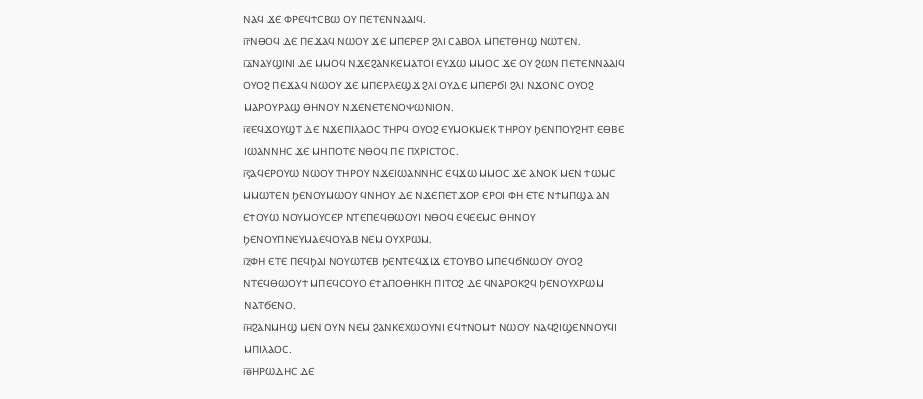ⲚⲀϤ ϪⲈ ⲪⲢⲈϤϮⲤⲂⲰ ⲞⲨ ⲠⲈⲦⲈⲚⲚⲀⲀⲒϤ.
ⲓ̅ⲅ̅ⲚⲐⲞϤ ⲆⲈ ⲠⲈϪⲀϤ ⲚⲰⲞⲨ ϪⲈ ⲘⲠⲈⲢⲈⲢ ϨⲖⲒ ⲤⲀⲂⲞⲖ ⲘⲠⲈⲦⲐⲎϢ ⲚⲰⲦⲈⲚ.
ⲓ̅ⲇ̅ⲚⲀⲨϢⲒⲚⲒ ⲆⲈ ⲘⲘⲞϤ ⲚϪⲈϨⲀⲚⲔⲈⲘⲀⲦⲞⲒ ⲈⲨϪⲰ ⲘⲘⲞⲤ ϪⲈ ⲞⲨ ϨⲰⲚ ⲠⲈⲦⲈⲚⲚⲀⲀⲒϤ ⲞⲨⲞϨ ⲠⲈϪⲀϤ ⲚⲰⲞⲨ ϪⲈ ⲘⲠⲈⲢⲖⲈϢϪ ϨⲖⲒ ⲞⲨⲆⲈ ⲘⲠⲈⲢϬⲒ ϨⲖⲒ ⲚϪⲞⲚⲤ ⲞⲨⲞϨ ⲘⲀⲢⲞⲨⲢⲀϢ ⲐⲎⲚⲞⲨ ⲚϪⲈⲚⲈⲦⲈⲚⲞⲮⲰⲚⲒⲞⲚ.
ⲓ̅ⲉ̅ⲈϤϪⲞⲨϢⲦ ⲆⲈ ⲚϪⲈⲠⲒⲖⲀⲞⲤ ⲦⲎⲢϤ ⲞⲨⲞϨ ⲈⲨⲘⲞⲔⲘⲈⲔ ⲦⲎⲢⲞⲨ ϦⲈⲚⲠⲞⲨϨⲎⲦ ⲈⲐⲂⲈ ⲒⲰⲀⲚⲚⲎⲤ ϪⲈ ⲘⲎⲠⲞⲦⲈ ⲚⲐⲞϤ ⲠⲈ ⲠⲬⲢⲒⲤⲦⲞⲤ.
ⲓ̅ⲋ̅ⲀϤⲈⲢⲞⲨⲰ ⲚⲰⲞⲨ ⲦⲎⲢⲞⲨ ⲚϪⲈⲒⲰⲀⲚⲚⲎⲤ ⲈϤϪⲰ ⲘⲘⲞⲤ ϪⲈ ⲀⲚⲞⲔ ⲘⲈⲚ ϮⲰⲘⲤ ⲘⲘⲰⲦⲈⲚ ϦⲈⲚⲞⲨⲘⲰⲞⲨ ϤⲚⲎⲞⲨ ⲆⲈ ⲚϪⲈⲠⲈⲦϪⲞⲢ ⲈⲢⲞⲒ ⲪⲎ ⲈⲦⲈ ⲚϮⲘⲠϢⲀ ⲀⲚ ⲈϮⲞⲨⲰ ⲚⲞⲨⲘⲞⲨⲤⲈⲢ ⲚⲦⲈⲠⲈϤⲐⲰⲞⲨⲒ ⲚⲐⲞϤ ⲈϤⲈⲈⲘⲤ ⲐⲎⲚⲞⲨ ϦⲈⲚⲞⲨⲠⲚⲈⲨⲘⲀⲈϤⲞⲨⲀⲂ ⲚⲈⲘ ⲞⲨⲬⲢⲰⲘ.
ⲓ̅ⲍ̅ⲪⲎ ⲈⲦⲈ ⲠⲈϤϦⲀⲒ ⲚⲞⲨⲰⲦⲈⲂ ϦⲈⲚⲦⲈϤϪⲒϪ ⲈⲦⲞⲨⲂⲞ ⲘⲠⲈϤϬⲚⲰⲞⲨ ⲞⲨⲞϨ ⲚⲦⲈϤⲐⲰⲞⲨϮ ⲘⲠⲈϤⲤⲞⲨⲞ ⲈϮⲀⲠⲞⲐⲎⲔⲎ ⲠⲒⲦⲞϨ ⲆⲈ ϤⲚⲀⲢⲞⲔϨϤ ϦⲈⲚⲞⲨⲬⲢⲰⲘ ⲚⲀⲦϬⲈⲚⲞ.
ⲓ̅ⲏ̅ϨⲀⲚⲘⲎϢ ⲘⲈⲚ ⲞⲨⲚ ⲚⲈⲘ ϨⲀⲚⲔⲈⲬⲰⲞⲨⲚⲒ ⲈϤϮⲚⲞⲘϮ ⲚⲰⲞⲨ ⲚⲀϤϨⲒϢⲈⲚⲚⲞⲨϤⲒ ⲘⲠⲒⲖⲀⲞⲤ.
ⲓ̅ⲑ̅ⲎⲢⲰⲆⲎⲤ ⲆⲈ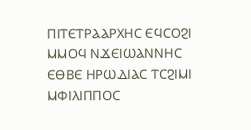ⲠⲒⲦⲈⲦⲢⲀⲀⲢⲬⲎⲤ ⲈϤⲤⲞϨⲒ ⲘⲘⲞϤ ⲚϪⲈⲒⲰⲀⲚⲚⲎⲤ ⲈⲐⲂⲈ ⲎⲢⲰⲆⲒⲀⲤ ⲦⲤϨⲒⲘⲒ ⲘⲪⲒⲖⲒⲠⲠⲞⲤ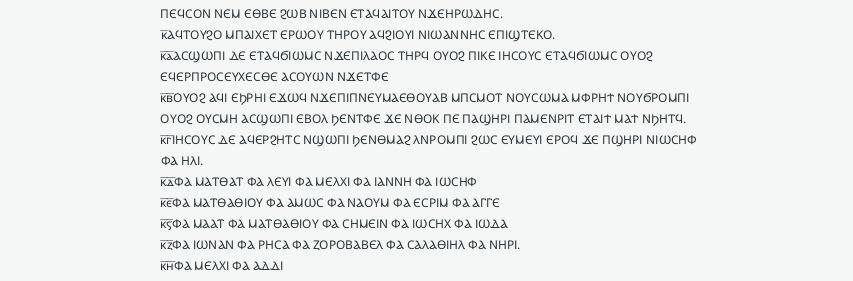ⲠⲈϤⲤⲞⲚ ⲚⲈⲘ ⲈⲐⲂⲈ ϨⲰⲂ ⲚⲒⲂⲈⲚ ⲈⲦⲀϤⲀⲒⲦⲞⲨ ⲚϪⲈⲎⲢⲰⲆⲎⲤ.
ⲕ̅ⲀϤⲦⲞⲨϨⲞ ⲘⲠⲀⲒⲬⲈⲦ ⲈⲢⲰⲞⲨ ⲦⲎⲢⲞⲨ ⲀϤϨⲒⲞⲨⲒ ⲚⲒⲰⲀⲚⲚⲎⲤ ⲈⲠⲒϢⲦⲈⲔⲞ.
ⲕ̅ⲁ̅ⲀⲤϢⲰⲠⲒ ⲆⲈ ⲈⲦⲀϤϬⲒⲰⲘⲤ ⲚϪⲈⲠⲒⲖⲀⲞⲤ ⲦⲎⲢϤ ⲞⲨⲞϨ ⲠⲒⲔⲈ ⲒⲎⲤⲞⲨⲤ ⲈⲦⲀϤϬⲒⲰⲘⲤ ⲞⲨⲞϨ ⲈϤⲈⲢⲠⲢⲞⲤⲈⲨⲬⲈⲤⲐⲈ ⲀⲤⲞⲨⲰⲚ ⲚϪⲈⲦⲪⲈ
ⲕ̅ⲃ̅ⲞⲨⲞϨ ⲀϤⲒ ⲈϦⲢⲎⲒ ⲈϪⲰϤ ⲚϪⲈⲠⲒⲠⲚⲈⲨⲘⲀⲈⲐⲞⲨⲀⲂ ⲘⲠⲤⲘⲞⲦ ⲚⲞⲨⲤⲰⲘⲀ ⲘⲪⲢⲎϮ ⲚⲞⲨϬⲢⲞⲘⲠⲒ ⲞⲨⲞϨ ⲞⲨⲤⲘⲎ ⲀⲤϢⲰⲠⲒ ⲈⲂⲞⲖ ϦⲈⲚⲦⲪⲈ ϪⲈ ⲚⲐⲞⲔ ⲠⲈ ⲠⲀϢⲎⲢⲒ ⲠⲀⲘⲈⲚⲢⲒⲦ ⲈⲦⲀⲒϮ ⲘⲀϮ ⲚϦⲎⲦϤ.
ⲕ̅ⲅ̅ⲒⲎⲤⲞⲨⲤ ⲆⲈ ⲀϤⲈⲢϨⲎⲦⲤ ⲚϢⲰⲠⲒ ϦⲈⲚⲐⲘⲀϨ ⲖⲚⲢⲞⲘⲠⲒ ϨⲰⲤ ⲈⲨⲘⲈⲨⲒ ⲈⲢⲞϤ ϪⲈ ⲠϢⲎⲢⲒ ⲚⲒⲰⲤⲎⲪ ⲪⲀ ⲎⲖⲒ.
ⲕ̅ⲇ̅ⲪⲀ ⲘⲀⲦⲐⲀⲦ ⲪⲀ ⲖⲈⲨⲒ ⲪⲀ ⲘⲈⲖⲬⲒ ⲪⲀ ⲒⲀⲚⲚⲎ ⲪⲀ ⲒⲰⲤⲎⲪ
ⲕ̅ⲉ̅ⲪⲀ ⲘⲀⲦⲐⲀⲐⲒⲞⲨ ⲪⲀ ⲀⲘⲰⲤ ⲪⲀ ⲚⲀⲞⲨⲘ ⲪⲀ ⲈⲤⲢⲒⲘ ⲪⲀ ⲀⲄⲄⲈ
ⲕ̅ⲋ̅ⲪⲀ ⲘⲀⲀⲦ ⲪⲀ ⲘⲀⲦⲐⲀⲐⲒⲞⲨ ⲪⲀ ⲤⲎⲘⲈⲒⲚ ⲪⲀ ⲒⲰⲤⲎⲬ ⲪⲀ ⲒⲰⲆⲀ
ⲕ̅ⲍ̅ⲪⲀ ⲒⲰⲚⲀⲚ ⲪⲀ ⲢⲎⲤⲀ ⲪⲀ ⲌⲞⲢⲞⲂⲀⲂⲈⲖ ⲪⲀ ⲤⲀⲖⲀⲐⲒⲎⲖ ⲪⲀ ⲚⲎⲢⲒ.
ⲕ̅ⲏ̅ⲪⲀ ⲘⲈⲖⲬⲒ ⲪⲀ ⲀⲆⲆⲒ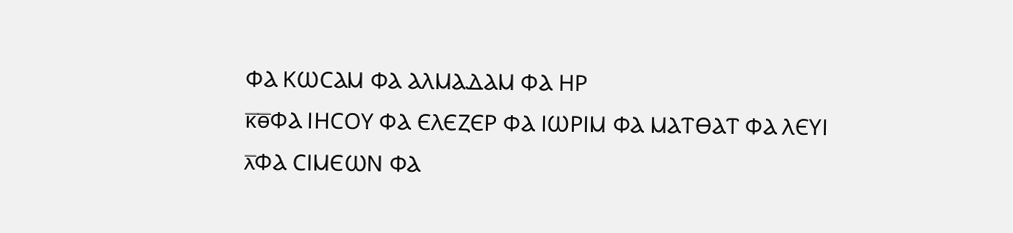ⲪⲀ ⲔⲰⲤⲀⲘ ⲪⲀ ⲀⲖⲘⲀⲆⲀⲘ ⲪⲀ ⲎⲢ
ⲕ̅ⲑ̅ⲪⲀ ⲒⲎⲤⲞⲨ ⲪⲀ ⲈⲖⲈⲌⲈⲢ ⲪⲀ ⲒⲰⲢⲒⲘ ⲪⲀ ⲘⲀⲦⲐⲀⲦ ⲪⲀ ⲖⲈⲨⲒ
ⲗ̅ⲪⲀ ⲤⲒⲘⲈⲰⲚ ⲪⲀ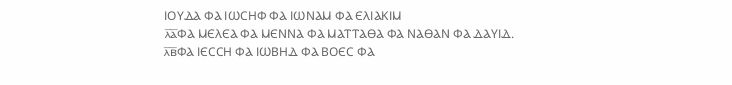ⲒⲞⲨⲆⲀ ⲪⲀ ⲒⲰⲤⲎⲪ ⲪⲀ ⲒⲰⲚⲀⲘ ⲪⲀ ⲈⲖⲒⲀⲔⲒⲘ
ⲗ̅ⲁ̅ⲪⲀ ⲘⲈⲖⲈⲀ ⲪⲀ ⲘⲈⲚⲚⲀ ⲪⲀ ⲘⲀⲦⲦⲀⲐⲀ ⲪⲀ ⲚⲀⲐⲀⲚ ⲪⲀ ⲆⲀⲨⲒⲆ.
ⲗ̅ⲃ̅ⲪⲀ ⲒⲈⲤⲤⲎ ⲪⲀ ⲒⲰⲂⲎⲆ ⲪⲀ ⲂⲞⲈⲤ ⲪⲀ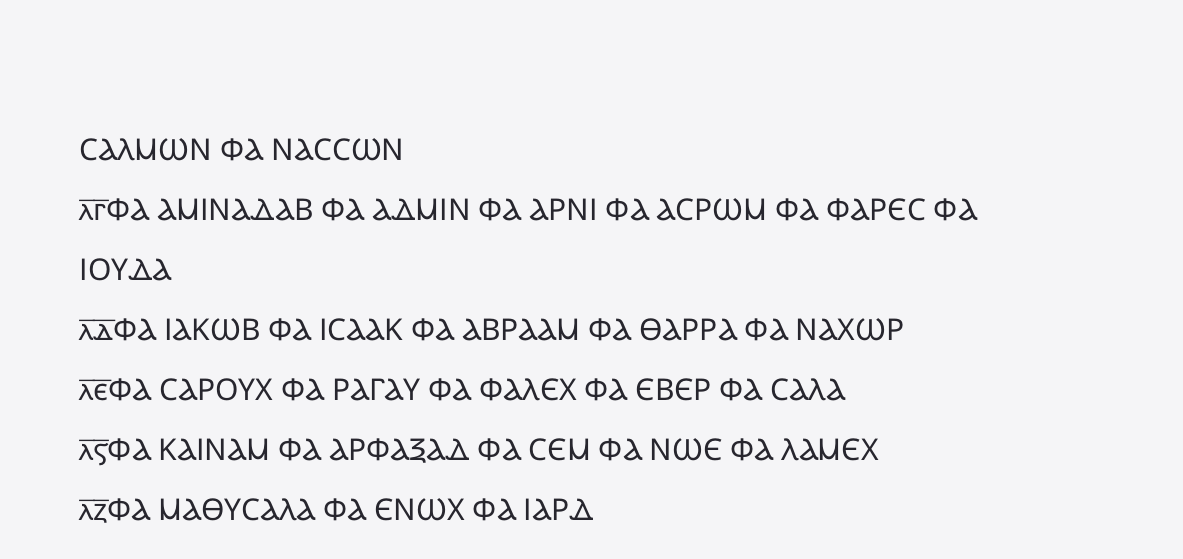ⲤⲀⲖⲘⲰⲚ ⲪⲀ ⲚⲀⲤⲤⲰⲚ
ⲗ̅ⲅ̅ⲪⲀ ⲀⲘⲒⲚⲀⲆⲀⲂ ⲪⲀ ⲀⲆⲘⲒⲚ ⲪⲀ ⲀⲢⲚⲒ ⲪⲀ ⲀⲤⲢⲰⲘ ⲪⲀ ⲪⲀⲢⲈⲤ ⲪⲀ ⲒⲞⲨⲆⲀ
ⲗ̅ⲇ̅ⲪⲀ ⲒⲀⲔⲰⲂ ⲪⲀ ⲒⲤⲀⲀⲔ ⲪⲀ ⲀⲂⲢⲀⲀⲘ ⲪⲀ ⲐⲀⲢⲢⲀ ⲪⲀ ⲚⲀⲬⲰⲢ
ⲗ̅ⲉ̅ⲪⲀ ⲤⲀⲢⲞⲨⲬ ⲪⲀ ⲢⲀⲄⲀⲨ ⲪⲀ ⲪⲀⲖⲈⲬ ⲪⲀ ⲈⲂⲈⲢ ⲪⲀ ⲤⲀⲖⲀ
ⲗ̅ⲋ̅ⲪⲀ ⲔⲀⲒⲚⲀⲘ ⲪⲀ ⲀⲢⲪⲀⲜⲀⲆ ⲪⲀ ⲤⲈⲘ ⲪⲀ ⲚⲰⲈ ⲪⲀ ⲖⲀⲘⲈⲬ
ⲗ̅ⲍ̅ⲪⲀ ⲘⲀⲐⲨⲤⲀⲖⲀ ⲪⲀ ⲈⲚⲰⲬ ⲪⲀ ⲒⲀⲢⲆ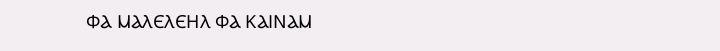ⲪⲀ ⲘⲀⲖⲈⲖⲈⲎⲖ ⲪⲀ ⲔⲀⲒⲚⲀⲘ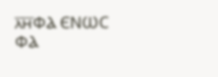ⲗ̅ⲏ̅ⲪⲀ ⲈⲚⲰⲤ ⲪⲀ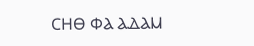ⲤⲎⲐ ⲪⲀ ⲀⲆⲀⲘ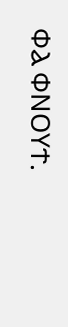ⲪⲀ ⲪⲚⲞⲨϮ.